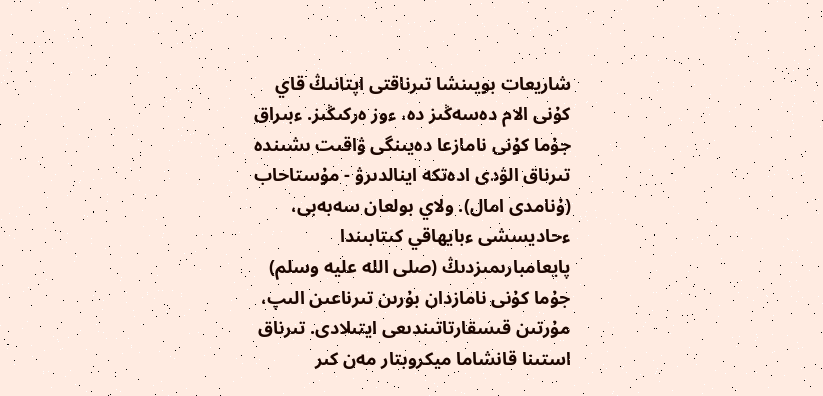شاريعات بويىنشا تىرناقتى اپتانىڭ قاي كۇنى الام دەسەڭىز دە، ءوز ەركىڭىز. ءبىراق جۇما كۇنى نامازعا دەيىنگى ۋاقىت ىشىندە تىرناق الۋدى ادەتكە اينالدىرۋ - مۇستاحاب (ۇنامدى امال). ولاي بولعان سەبەبى، ءحاديسشى ءبايھاقي كىتابىندا پايعامبارىمىزدىڭ (صلى الله عليه وسلم) جۇما كۇنى نامازدان بۇرىن تىرناعىن الىپ، مۇرتىن قىسقارتاتىندىعى ايتىلادى. تىرناق استىنا قانشاما ميكروبتار مەن كىر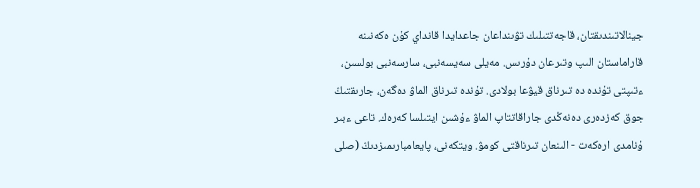جينالاتىندىقتان، قاجەتتىلىك تۋىنداعان جاعدايدا قانداي كۇن ەكەنىنە قاراماستان الىپ وتىرعان دۇرىس. مەيلى سەيسەنبى، سارسەنبى بولسىن، ءتىپتى تۇندە دە تىرناق قيۋعا بولادى. تۇندە تىرناق الماۋ دەگەن، جارىقتىڭ جوق كەزدەرى دەنەڭدى جاراقاتتاپ الماۋ ءۇشىن ايتىلسا كەرەك. تاعى ءبىر ۇنامدى ارەكەت - الىنعان تىرناقتى كومۋ. ويتكەنى، پايعامبارىمىزدىڭ (صلى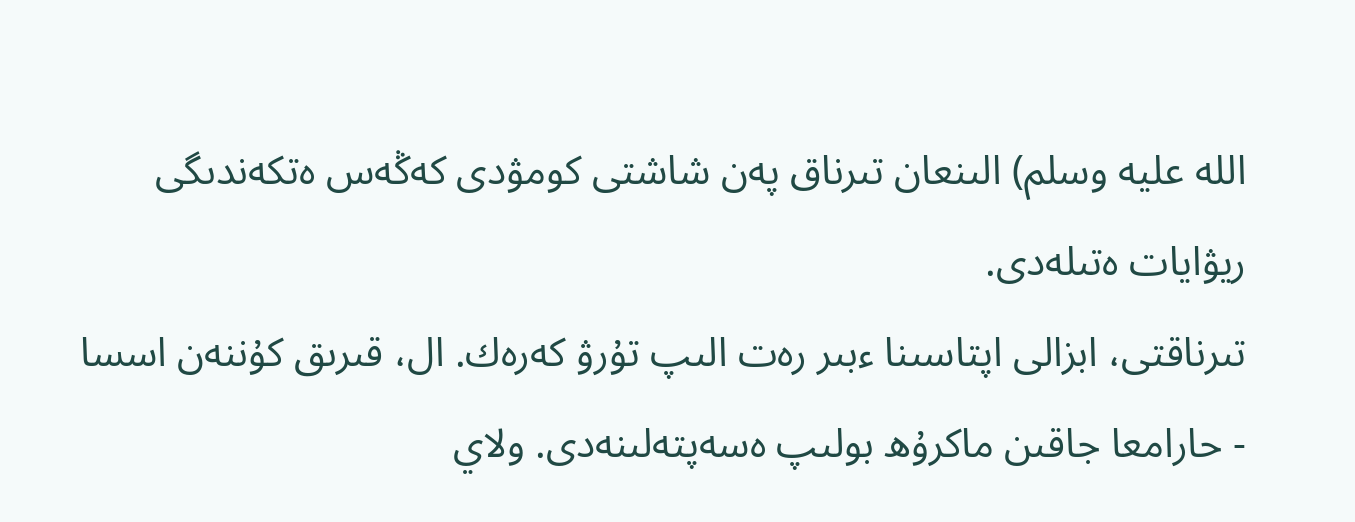الله عليه وسلم) الىنعان تىرناق پەن شاشتى كومۋدى كەڭەس ەتكەندىگى ريۋايات ەتىلەدى.
تىرناقتى، ابزالى اپتاسىنا ءبىر رەت الىپ تۇرۋ كەرەك. ال، قىرىق كۇننەن اسسا - حارامعا جاقىن ماكرۇھ بولىپ ەسەپتەلىنەدى. ولاي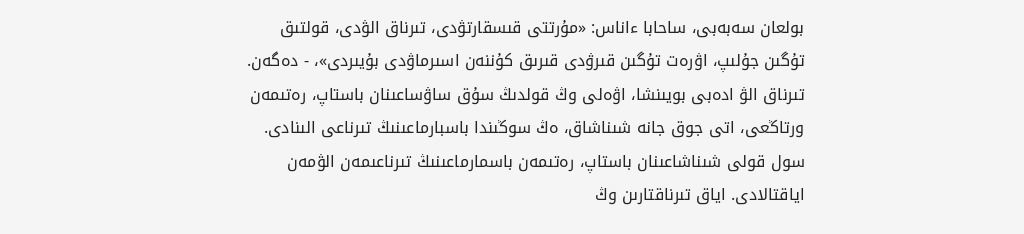بولعان سەبەبى، ساحابا ءاناس: «مۇرتتى قىسقارتۋدى، تىرناق الۋدى، قولتىق تۇگىن جۇلىپ، اۋرەت تۇگىن قىرۋدى قىرىق كۇننەن اسىرماۋدى بۇيىردى»، - دەگەن.
تىرناق الۋ ادەبى بويىنشا، اۋەلى وڭ قولدىڭ سۇق ساۋساعىنان باستاپ، رەتىمەن ورتاڭعى، اتى جوق جانە شىناشاق، ەڭ سوڭىندا باسبارماعىنىڭ تىرناعى الىنادى. سول قولى شىناشاعىنان باستاپ، رەتىمەن باسمارماعىنىڭ تىرناعىمەن الۋمەن اياقتالادى. اياق تىرناقتارىن وڭ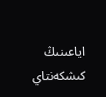اياعىنىڭ كىشكەنتاي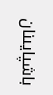باشپايىنان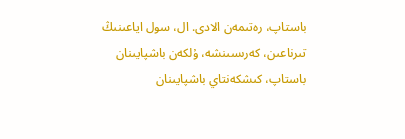باستاپ، رەتىمەن الادى. ال، سول اياعىنىڭ تىرناعىن، كەرىسىنشە، ۇلكەن باشپايىنان باستاپ، كىشكەنتاي باشپايىنان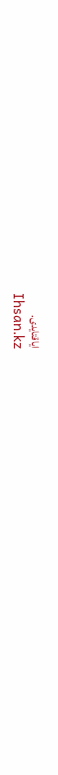اياقتايدى.
Ihsan.kz